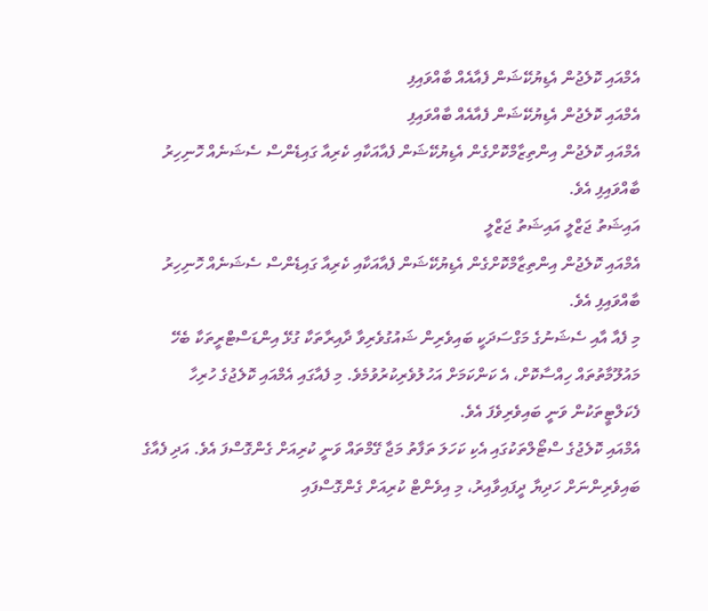އެމްއައި ކޮލެޖުން އެޑިޔުކޭޝަން ފެއާއެއް ބާއްވައިފި
އެމްއައި ކޮލެޖުން އެޑިޔުކޭޝަން ފެއާއެއް ބާއްވައިފި
އެމްއައި ކޮލެޖުން އިންތިޒާމްކޮށްގެން އެޑިޔުކޭޝަން ފެއާއަކާއި ކެރިއާ ގައިޑެންސް ސެޝަނެއް ހޮނިހިރު ބާއްވައިފި އެވެ.
އައިޝަތު ޖަޒްލީ އައިޝަތު ޖަޒްލީ
އެމްއައި ކޮލެޖުން އިންތިޒާމްކޮށްގެން އެޑިޔުކޭޝަން ފެއާއަކާއި ކެރިއާ ގައިޑެންސް ސެޝަނެއް ހޮނިހިރު ބާއްވައިފި އެވެ.
މި ފެއާ އާއި ސެޝަނުގެ މަގްސަދަކީ ބައިވެރިން ޝައުގުވެރިވާ ދާއިރާތަކާ ގުޅޭ އިންޑަސްޓްރީތަކާ ބެހޭ މައުލޫމާތުތައް ހިއްސާކޮށް، އެ ކަންކަމަށް އަހުލުވެރިކުރުވުމެވެ. މި ފެއާގައި އެމްއައި ކޮލެޖުގެ ހުރިހާ ފެކަލްޓީތަކުން ވަނީ ބައިވެރިވެފަ އެވެ.
އެމްއައި ކޮލެޖުގެ ސްޓޯލްތަކުގައި އެކި ކަހަލަ ތަފާތު މަޖާ ގޭމްތައް ވަނީ ކުރިއަށް ގެންގޮސްފަ އެވެ. އަދި ފެއާގެ ބައިވެރިންނަށް ހަދިޔާ ދީފައިވާއިރު، މި އިވެންޓް ކުރިއަށް ގެންގޮސްފައި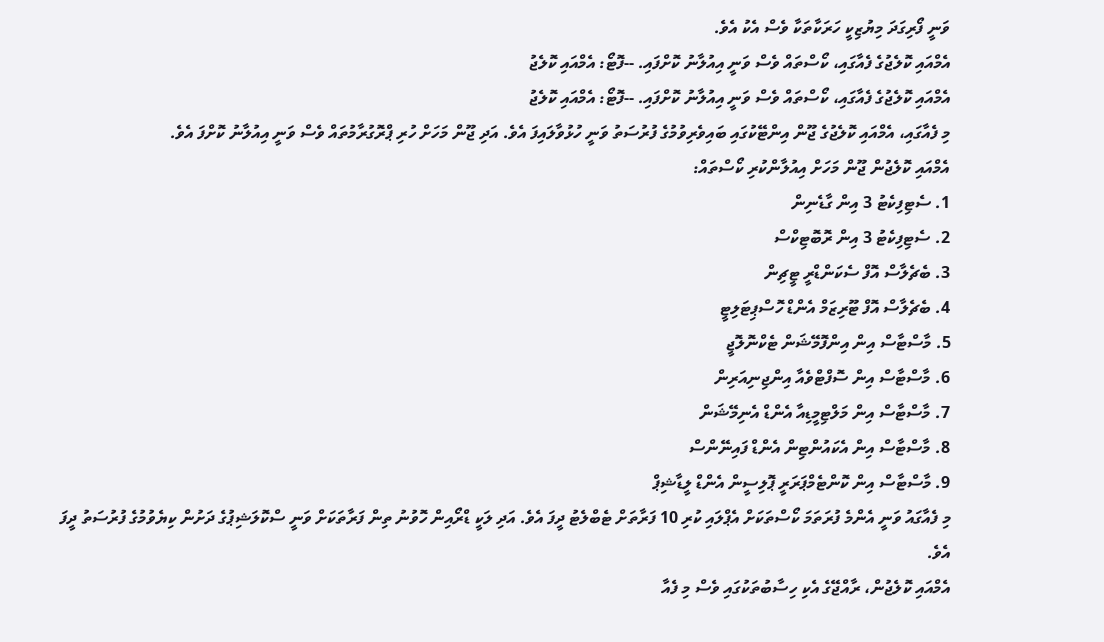ވަނީ ފޯރިގަދަ މިޔުޒިކީ ހަރަކާތަކާ ވެސް އެކު އެވެ.
އެމްއައި ކޮލެޖުގެ ފެއާގައި، ކޯސްތައް ވެސް ވަނީ އިއުލާނު ކޮށްފައި. --ފޮޓޯ: އެމްއައި ކޮލެޖު
އެމްއައި ކޮލެޖުގެ ފެއާގައި، ކޯސްތައް ވެސް ވަނީ އިއުލާނު ކޮށްފައި. --ފޮޓޯ: އެމްއައި ކޮލެޖު
މި ފެއާގައި، އެމްއައި ކޮލެޖުގެ ޖޫން އިންޓޭކުގައި ބައިވެރިވުމުގެ ފުރުސަތު ވަނީ ހުޅުވާލައިފަ އެވެ. އަދި ޖޫން މަހަށް ހުރި ޕްރޮގުރާމުތައް ވެސް ވަނީ އިއުލާނު ކޮށްފަ އެވެ.
އެމްއައި ކޮލެޖުން ޖޫން މަހަށް އިއުލާންކުރި ކޯސްތައް:
1. ސެޓިފިކެޓު 3 އިން ގާޑެނިން
2. ސެޓިފިކެޓު 3 އިން ރޮބޮޓިކްސް
3. ބެޗެލާސް އޮފް ސެކަންޑްރީ ޓީޗިން
4. ބެޗެލާސް އޮފް ޓޫރިޒަމް އެންޑް ހޮސްޕިޓަލިޓީ
5. މާސްޓާސް އިން އިންފޮމޭޝަން ޓެކްނޮލޮޖީ
6. މާސްޓާސް އިން ސޮފްޓްވެއާ އިންޖިނިއަރިން
7. މާސްޓާސް އިން މަލްޓިމީޑިއާ އެންޑް އެނިމޭޝަން
8. މާސްޓާސް އިން އެކައުންޓިން އެންޑް ފައިނޭންސް
9. މާސްޓާސް އިން ކޮންޓެމްޕަރަރީ ޕޮލިސީން އެންޑް ލީޑާޝިޕް
މި ފެއާގައު ވަނީ އެންމެ ފުރަތަމަ ކޯސްތަކަށް އެޕްލައި ކުރި 10 ފަރާތަށް ޓެބްލެޓު ދީފަ އެވެ. އަދި ލަކީ ޑްރޯއިން ހޮވުނު ތިން ފަރާތަކަށް ވަނީ ސްކޮލަޝިޕުގެ ދަށުން ކިޔެވުމުގެ ފުރުސަތު ދީފަ އެވެ.
އެމްއައި ކޮލެޖުން، ރާއްޖޭގެ އެކި ހިސާބުތަކުގައި ވެސް މި ފެއާ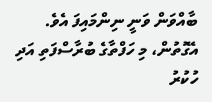ބާއްވަން ވަނީ ނިންމައިފަ އެވެ. އެގޮތުން، މި ހަފްތާގެ ބުރާސްފަތި އަދި ހުކުރު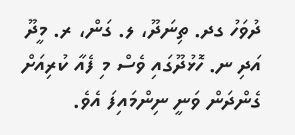ދުވަހު ގދ. ތިނަދޫ، ލ. ގަން، ރ. މީދޫ އަދި ނ. ހޮޅުދޫގައި ވެސް މި ފެއާ ކުރިއަށް ގެންދަން ވަނީ ނިންމައިފަ އެވެ.